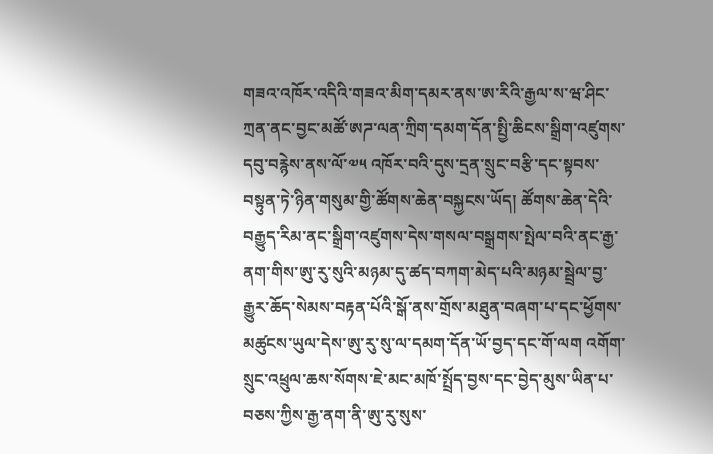གཟའ་འཁོར་འདིའི་གཟའ་མིག་དམར་ནས་ཨ་རིའི་རྒྱལ་ས་ཝ་ཤིང་ཀྲན་ནང་བྱང་མཚོ་ཨཌ་ལན་ཀྲིག་དམག་དོན་སྤྱི་ཆིངས་སྒྲིག་འཛུགས་དབུ་བརྙེས་ནས་ལོ་༧༥ འཁོར་བའི་དུས་དྲན་སྲུང་བརྩི་དང་སྟབས་བསྟུན་ཏེ་ཉིན་གསུམ་གྱི་ཚོགས་ཆེན་བསྐྱངས་ཡོད། ཚོགས་ཆེན་དེའི་བརྒྱུད་རིམ་ནང་སྒྲིག་འཛུགས་དེས་གསལ་བསྒྲགས་སྤེལ་བའི་ནང་རྒྱ་ནག་གིས་ཨུ་རུ་སུའི་མཉམ་དུ་ཚད་བཀག་མེད་པའི་མཉམ་སྦྲེལ་བྱ་རྒྱུར་ཆོད་སེམས་བརྟན་པོའི་སྒོ་ནས་གྲོས་མཐུན་བཞག་པ་དང་ཕྱོགས་མཚུངས་ཡུལ་དེས་ཨུ་རུ་སུ་ལ་དམག་དོན་ཡོ་བྱད་དང་གོ་ལག འགོག་སྲུང་འཕྲུལ་ཆས་སོགས་ཇེ་མང་མཁོ་སྤྲོད་བྱས་དང་བྱེད་མུས་ཡིན་པ་བཅས་ཀྱིས་རྒྱ་ནག་ནི་ཨུ་རུ་སུས་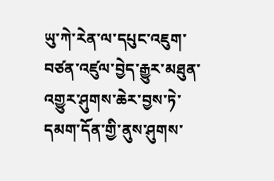ཡུ་ཀེ་རེན་ལ་དཔུང་འཇུག་བཙན་འཛུལ་བྱེད་རྒྱུར་མཐུན་འགྱུར་ཤུགས་ཆེར་བྱས་ཏེ་དམག་དོན་གྱི་ནུས་ཤུགས་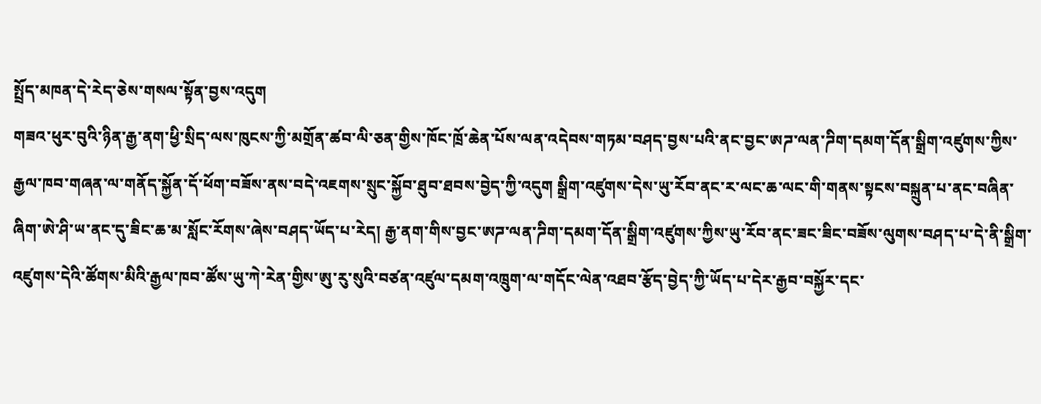སྤྲོད་མཁན་དེ་རེད་ཅེས་གསལ་སྟོན་བྱས་འདུག
གཟའ་ཕུར་བུའི་ཉིན་རྒྱ་ནག་ཕྱི་སྲིད་ལས་ཁུངས་ཀྱི་མགྲོན་ཚབ་ལི་ཅན་གྱིས་ཁོང་ཁྲོ་ཆེན་པོས་ལན་འདེབས་གཏམ་བཤད་བྱས་པའི་ནང་བྱང་ཨཌ་ལན་ཌིག་དམག་དོན་སྒྲིག་འཛུགས་ཀྱིས་རྒྱལ་ཁབ་གཞན་ལ་གནོད་སྐྱོན་དོ་ཕོག་བཟོས་ནས་བདེ་འཇགས་སྲུང་སྐྱོབ་ཐུབ་ཐབས་བྱེད་ཀྱི་འདུག སྒྲིག་འཛུགས་དེས་ཡུ་རོབ་ནང་ར་ལང་ཆ་ལང་གི་གནས་སྟངས་བསྐྲུན་པ་ནང་བཞིན་ཞིག་ཨེ་ཤི་ཡ་ནང་དུ་ཟིང་ཆ་མ་སློང་རོགས་ཞེས་བཤད་ཡོད་པ་རེད། རྒྱ་ནག་གིས་བྱང་ཨཌ་ལན་ཌིག་དམག་དོན་སྒྲིག་འཛུགས་ཀྱིས་ཡུ་རོབ་ནང་ཟང་ཟིང་བཟོས་ལུགས་བཤད་པ་དེ་ནི་སྒྲིག་འཛུགས་དེའི་ཚོགས་མིའི་རྒྱལ་ཁབ་ཚོས་ཡུ་ཀེ་རེན་གྱིས་ཨུ་རུ་སུའི་བཙན་འཛུལ་དམག་འཁྲུག་ལ་གདོང་ལེན་འཐབ་རྩོད་བྱེད་ཀྱི་ཡོད་པ་དེར་རྒྱབ་བསྐྱོར་དང་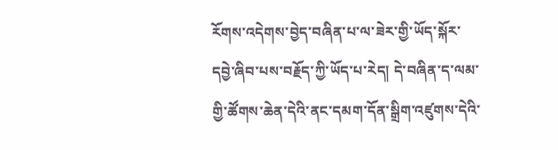རོགས་འདེགས་བྱེད་བཞིན་པ་ལ་ཟེར་གྱི་ཡོད་སྐོར་དབྱེ་ཞིབ་པས་བརྗོད་ཀྱི་ཡོད་པ་རེད། དེ་བཞིན་ད་ལམ་གྱི་ཚོགས་ཆེན་དེའི་ནང་དམག་དོན་སྒྲིག་འཛུགས་དེའི་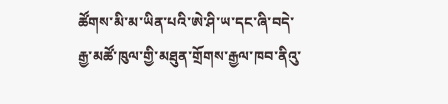ཚོགས་མི་མ་ཡིན་པའི་ཨེ་ཤི་ཡ་དང་ཞི་བདེ་རྒྱ་མཚོ་ཁུལ་གྱི་མཐུན་གྲོགས་རྒྱལ་ཁབ་ནིའུ་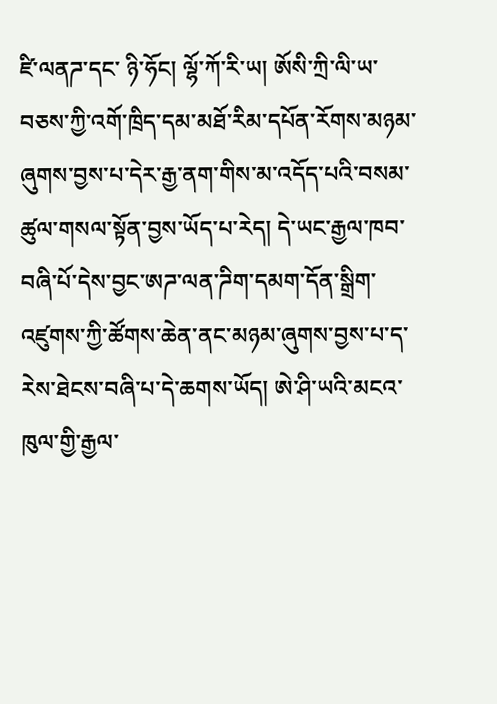ཛི་ལནཌ་དང་ ཉི་ཧོང། ལྷོ་ཀོ་རི་ཡ། ཨོསི་ཀྲི་ལི་ཡ་བཅས་ཀྱི་འགོ་ཁྲིད་དམ་མཐོ་རིམ་དཔོན་རོགས་མཉམ་ཞུགས་བྱས་པ་དེར་རྒྱ་ནག་གིས་མ་འདོད་པའི་བསམ་ཚུལ་གསལ་སྟོན་བྱས་ཡོད་པ་རེད། དེ་ཡང་རྒྱལ་ཁབ་བཞི་པོ་དེས་བྱང་ཨཌ་ལན་ཌིག་དམག་དོན་སྒྲིག་འཛུགས་ཀྱི་ཚོགས་ཆེན་ནང་མཉམ་ཞུགས་བྱས་པ་ད་རེས་ཐེངས་བཞི་པ་དེ་ཆགས་ཡོད། ཨེ་ཤི་ཡའི་མངའ་ཁུལ་གྱི་རྒྱལ་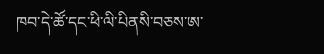ཁབ་དེ་ཚོ་དང་ཕི་ལི་པིནསི་བཅས་ཨ་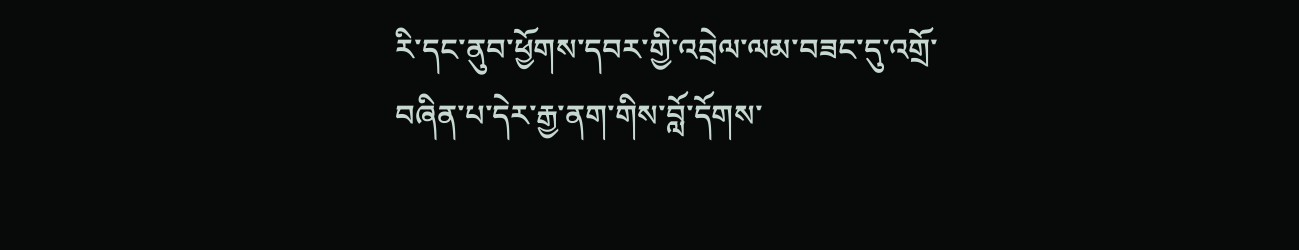རི་དང་ནུབ་ཕྱོགས་དབར་གྱི་འབྲེལ་ལམ་བཟང་དུ་འགྲོ་བཞིན་པ་དེར་རྒྱ་ནག་གིས་བློ་དོགས་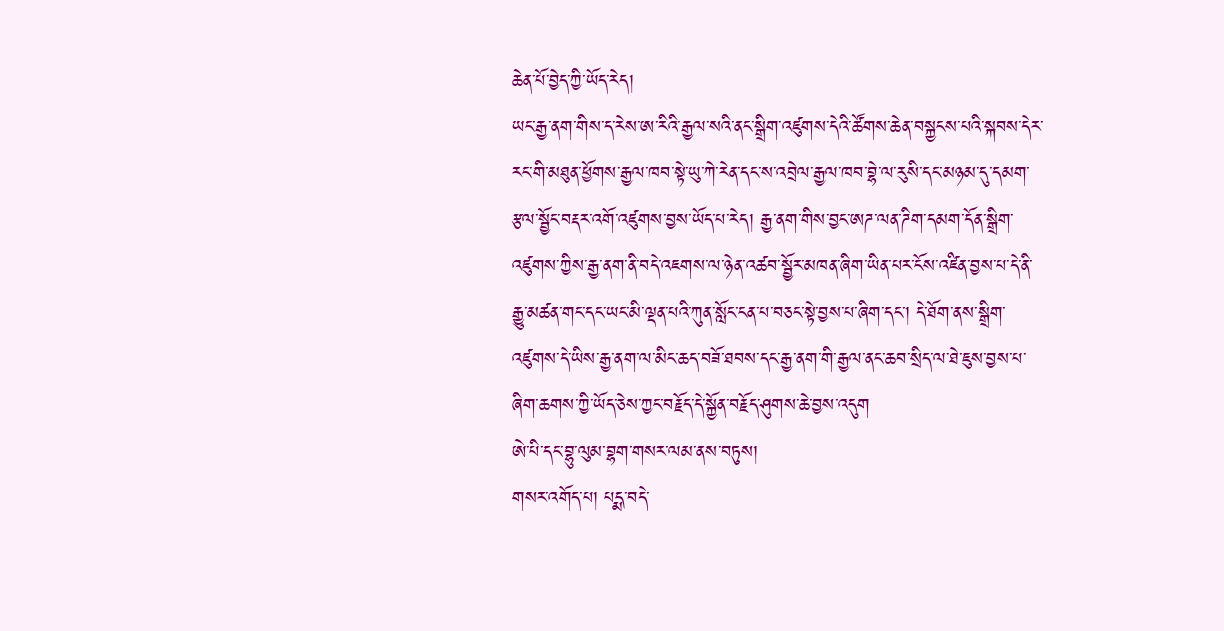ཆེན་པོ་བྱེད་ཀྱི་ཡོད་རེད།
ཡང་རྒྱ་ནག་གིས་ད་རེས་ཨ་རིའི་རྒྱལ་སའི་ནང་སྒྲིག་འཛུགས་དེའི་ཚོགས་ཆེན་བསྐྱངས་པའི་སྐབས་དེར་རང་གི་མཐུན་ཕྱོགས་རྒྱལ་ཁབ་སྟེ་ཡུ་ཀེ་རེན་དང་ས་འབྲེལ་རྒྱལ་ཁབ་བྷེ་ལ་རུསི་དང་མཉམ་དུ་དམག་རྩལ་སྦྱོང་བརྡར་འགོ་འཛུགས་བྱས་ཡོད་པ་རེད། རྒྱ་ནག་གིས་བྱང་ཨཌ་ལན་ཌིག་དམག་དོན་སྒྲིག་འཛུགས་ཀྱིས་རྒྱ་ནག་ནི་བདེ་འཇགས་ལ་ཉེན་འཚབ་སྦྱོར་མཁན་ཞིག་ཡིན་པར་ངོས་འཛིན་བྱས་པ་དེ་ནི་རྒྱུ་མཚན་གང་དང་ཡང་མི་ལྡན་པའི་ཀུན་སློང་ངན་པ་བཅང་སྟེ་བྱས་པ་ཞིག་དང་། དེ་ཐོག་ནས་སྒྲིག་འཛུགས་དེ་ཡིས་རྒྱ་ནག་ལ་མིང་ཆད་བཟོ་ཐབས་དང་རྒྱ་ནག་གི་རྒྱལ་ནང་ཆབ་སྲིད་ལ་ཐེ་ཇུས་བྱས་པ་ཞིག་ཆགས་ཀྱི་ཡོད་ཅེས་ཀྱང་བརྗོད་དེ་སྐྱོན་བརྗོད་ཤུགས་ཆེ་བྱས་འདུག
ཨེ་པི་དང་བྷུ་ལུམ་བྷག་གསར་ལམ་ནས་བཏུས།
གསར་འགོད་པ། པདྨ་བདེ་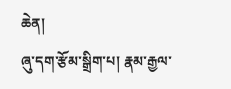ཆེན།
ཞུ་དག་རྩོམ་སྒྲིག་པ། རྣམ་རྒྱལ་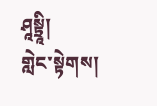ཤཱསྟྲཱི།
གླེང་སྟེགས།